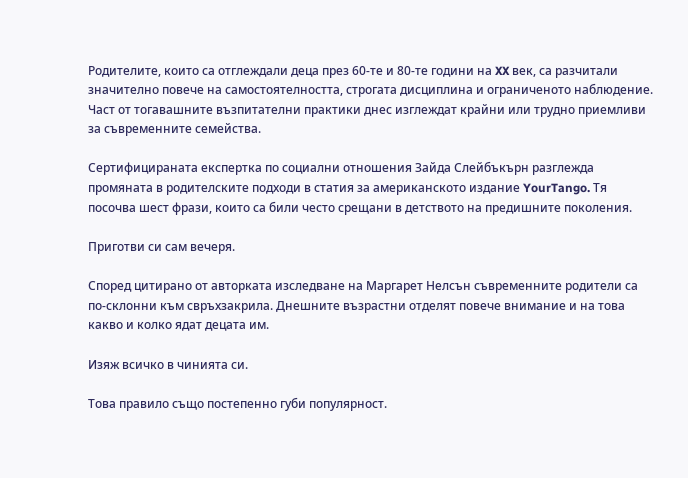Родителите, които са отглеждали деца през 60-те и 80-те години на XX век, са разчитали значително повече на самостоятелността, строгата дисциплина и ограниченото наблюдение. Част от тогавашните възпитателни практики днес изглеждат крайни или трудно приемливи за съвременните семейства.

Сертифицираната експертка по социални отношения Зайда Слейбъкърн разглежда промяната в родителските подходи в статия за американското издание YourTango. Тя посочва шест фрази, които са били често срещани в детството на предишните поколения.

Приготви си сам вечеря.

Според цитирано от авторката изследване на Маргарет Нелсън съвременните родители са по-склонни към свръхзакрила. Днешните възрастни отделят повече внимание и на това какво и колко ядат децата им.

Изяж всичко в чинията си.

Това правило също постепенно губи популярност.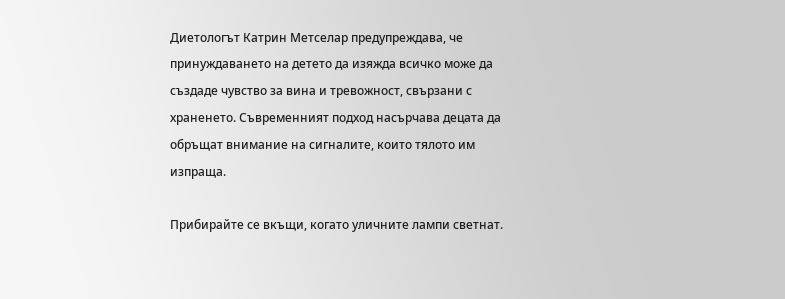Диетологът Катрин Метселар предупреждава, че принуждаването на детето да изяжда всичко може да създаде чувство за вина и тревожност, свързани с храненето. Съвременният подход насърчава децата да обръщат внимание на сигналите, които тялото им изпраща.

Прибирайте се вкъщи, когато уличните лампи светнат.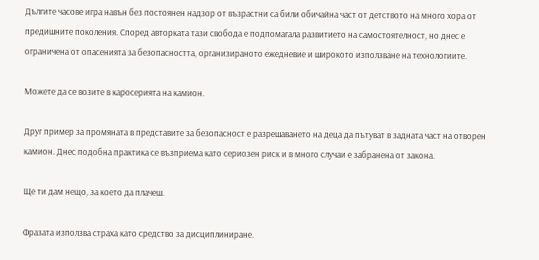Дългите часове игра навън без постоянен надзор от възрастни са били обичайна част от детството на много хора от предишните поколения. Според авторката тази свобода е подпомагала развитието на самостоятелност, но днес е ограничена от опасенията за безопасността, организираното ежедневие и широкото използване на технологиите.

Можете да се возите в каросерията на камион.

Друг пример за промяната в представите за безопасност е разрешаването на деца да пътуват в задната част на отворен камион. Днес подобна практика се възприема като сериозен риск и в много случаи е забранена от закона.

Ще ти дам нещо, за което да плачеш.

Фразата използва страха като средство за дисциплиниране.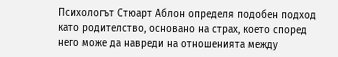Психологът Стюарт Аблон определя подобен подход като родителство, основано на страх, което според него може да навреди на отношенията между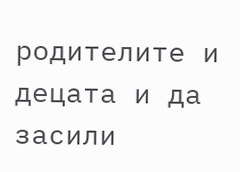родителите и децата и да засили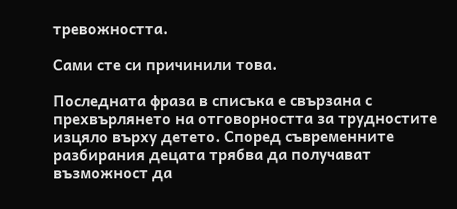тревожността.

Сами сте си причинили това.

Последната фраза в списъка е свързана с прехвърлянето на отговорността за трудностите изцяло върху детето. Според съвременните разбирания децата трябва да получават възможност да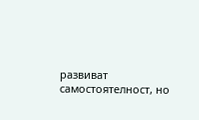развиват самостоятелност, но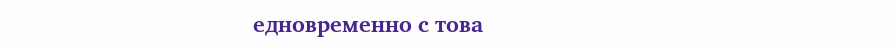едновременно с това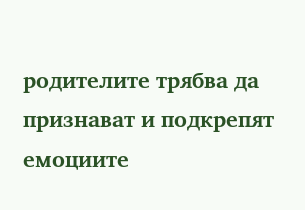родителите трябва да признават и подкрепят емоциите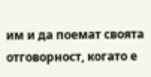им и да поемат своята отговорност, когато е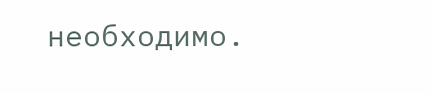необходимо.